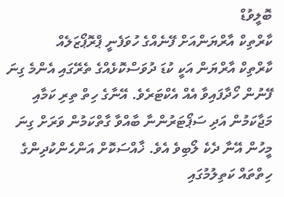ބޮލީވުޑް
ކާރްތިކް އާރްޔަންއަށް ފޭނެއްގެ ހުވަފެނީ ޕްރޮޕޯޒަލެއް
ކާރްތިކް އާރްޔަން އަކީ ކުޑަ ދުވަސްކޮޅެއްގެ ތެރޭގައި އެންމެ ގިނަ ފޭނުން ހޯދާފައިވާ އެއް އެކްޓަރެވެ. އޭނާގެ ހިތް ތިރި ކަމާއި މަޖާކަމުން އަދި ސަޕޯޓަރުންނާ ބާއްވާ ގާތްކަމުން ވަރަށް ގިނަ މީހުން އޭނާ ދެކެ ލޯބިވެ އެވެ. ޚާއްސަކޮށް އަންހެންކުދިންގެ ހިތްތައް ކަތިލުމުގައި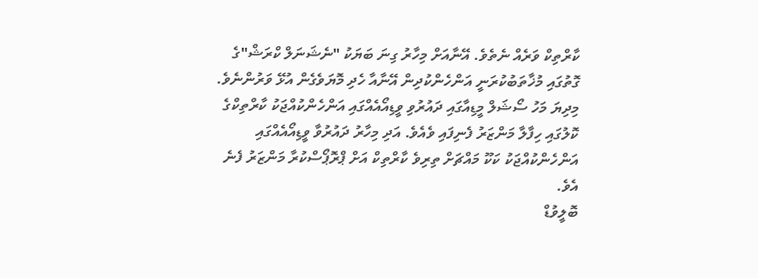ކާރްތިކް ވަރެއް ނެތެވެ. އޭނާއަށް މިހާރު ގިނަ ބަޔަކު "ނެޝަނަލް ކްރަޝް"ގެ ގޮތުގައި މުޚާތަބުކުރަނީ އަންހެންކުދިން އޭނާއާ ހެދި މޮޔަވެގެން އުޅޭ ވަރުންނެވެ.
މިދިޔަ މަހު ސޯޝަލް މީޑިއާގައި ދައުރުވި ވީޑިއޯއެއްގައި އަންހެންކުއްޖަކު ކާރްތިކްގެ ކޮލުގައި ހިފާލާ މަންޒަރު ފެނިފައި ވެއެވެ. އަދި މިހާރު ދައުރުވާ ވީޑިއޯއެއްގައި އަންހެންކުއްޖަކު ކަކޫ މައްޗަށް ތިރިވެ ކާރްތިކް އަށް ޕްރޮޕޯސްކުރާ މަންޒަރު ފެނެ އެވެ.
ބޮލީވުޑް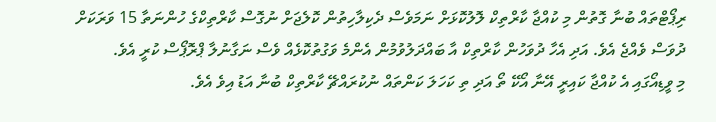ރިޕޯޓްތައް ބުނާ ގޮތުން މި ކުއްޖާ ކާރްތިކް ލޮލުކޮޅަށް ނަމަވެސް ދެކިލާހިތުން ކޮލެޖަށް ނުގޮސް ކާރްތިކްގެ ހުންނަތާ 15 ވަރަކަށް ދުވަސް ވެއްޖެ އެވެ. އަދި އެހާ ދުވަހުން ކާރްތިކް އާ ބައްދަލުވުމުން އެންމެ ވަގުތުކޮޅެއް ވެސް ނަގާނުލާ ޕްރޮޕޯސް ކުރީ އެވެ.
މި ވީޑިއޯގައި އެ ކުއްޖާ ކައިރީ އޭނާ އޯކޭ ތޯ އަދި ތި ކަހަލަ ކަންތައް ނުކުރައްޗޭ ކާރްތިކް ބުނާ އަޑު އިވެ އެވެ.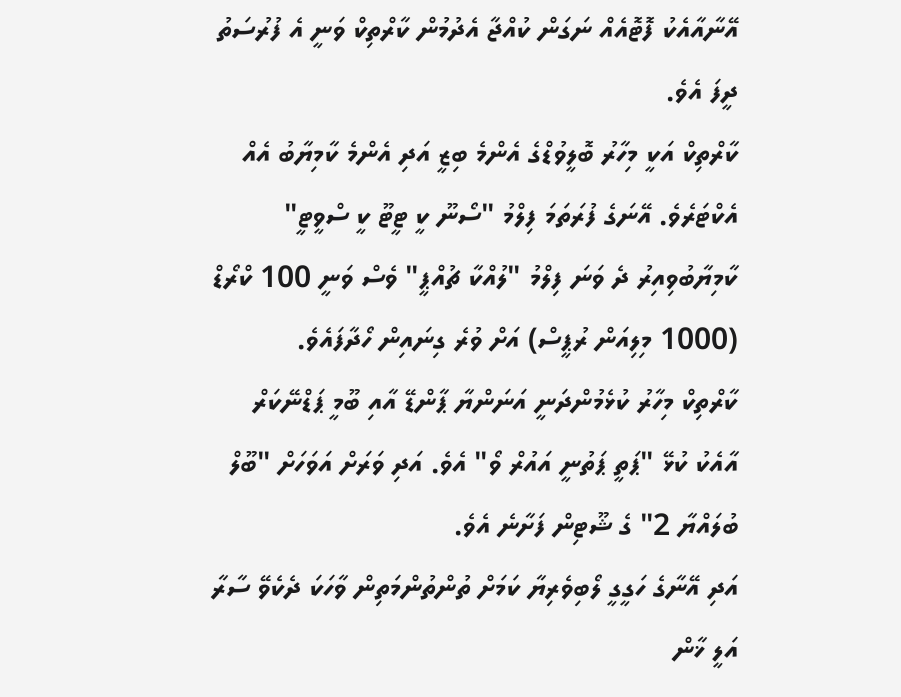އޭނާއާއެކު ފޮޓޮއެއް ނަގަން ކުއްޖާ އެދުމުން ކާރްތިކް ވަނީ އެ ފުރުސަތު ދީފަ އެވެ.
ކާރްތިކް އަކީ މިހާރު ބޮލީވުޑްގެ އެންމެ ބިޒީ އަދި އެންމެ ކާމިޔާބު އެއް އެކްޓަރެވެ. އޭނަގެ ފުރަތަމަ ފިލްމު "ސޯނޫ ކީ ޓީޓޫ ކީ ސްވީޓީ" ކާމިޔާބުވިއިރު ދެ ވަނަ ފިލްމު "ލުއްކާ ޗުއްޕީ" ވެސް ވަނީ 100 ކްރޯޑް (1000 މިލިއަން ރުޕީސް) އަށް ވުރެ ގިނައިން ހޯދާފައެވެ.
ކާރްތިކް މިހާރު ކުޅެމުންދަނީ އަނަންޔާ ޕާންޑޭ އާއި ބޫމީ ޕަޑްނޭކަރް އާއެކު ކުޅޭ "ޕަތީ ޕަތުނީ އައުރް ވޯ" އެވެ. އަދި ވަރަށް އަވަހަށް "ބޫލް ބުލައްޔާ 2" ގެ ޝޫޓިން ފަށާނެ އެވެ.
އަދި އޭނާގެ ހަގީގީ ލޯބިވެރިޔާ ކަމަށް ތުންތުންމަތިން ވާހަކަ ދެކެވޭ ސާރާ އަލީ ޚާން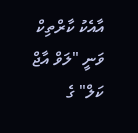އާއެކު ކާރްތިކް ވަނީ "ލަވް އާޖް ކަލް" ގެ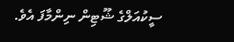ސީކުއަލްގެ ޝޫޓިން ނިންމާފަ އެވެ.